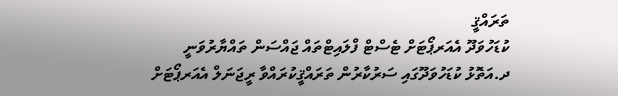ތަރައްޤީ
ކުޑަހުވަދޫ އެއަރޕޯޓަށް ޓެސްޓް ފްލައިޓްތައް ޖައްސަން ތައްޔާރުވަނީ
ދ.އަތޮޅު ކުޑަހުވަދޫގައި ސަރުކާރުން ތަރައްޤީކުރައްވާ ރީޖަނަލް އެއަރޕޯޓަށް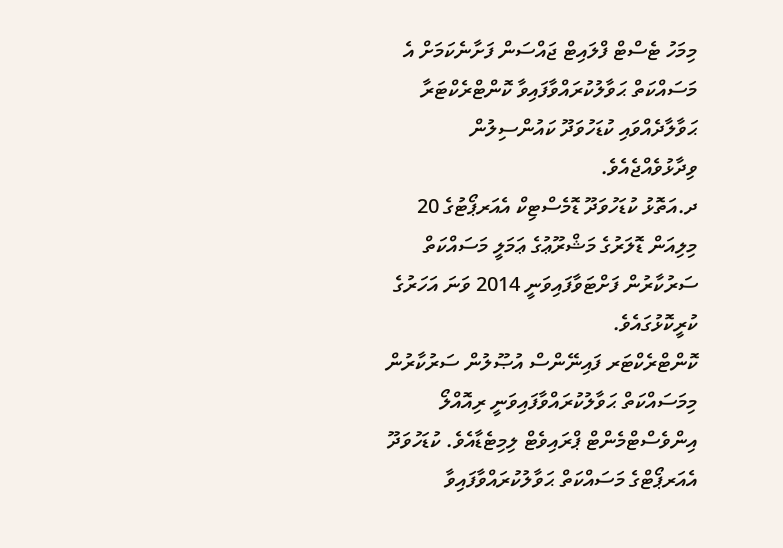މިމަހު ޓެސްޓް ފްލައިޓް ޖައްސަން ފަށާނެކަމަށް އެ މަސައްކަތް ޙަވާލުކުރައްވާފައިވާ ކޮންޓްރެކްޓަރާ ޙަވާލާދެއްވައި ކުޑަހުވަދޫ ކައުންސިލުން ވިދާޅުވެއްޖެއެވެ.
ދ.އަތޮޅު ކުޑަހުވަދޫ ޑޮމެސްޓިކް އެއަރޕޯޓުގެ 20 މިލިއަން ޑޮލަރުގެ މަޝްރޫޢުގެ ޢަމަލީ މަސައްކަތް ސަރުކާރުން ފަށްޓަވާފައިވަނީ 2014 ވަނަ އަހަރުގެ ކުރީކޮޅުގައެވެ.
ކޮންޓްރެކްޓަރ ފައިނޭންސް އުޞޫލުން ސަރުކާރުން މިމަސައްކަތް ޙަވާލުކުރައްވާފައިވަނީ ރިއޮއްލޯ އިންވެސްޓްމެންޓް ޕްރައިވެޓް ލިމިޓެޑާއެވެ. ކުޑަހުވަދޫ އެއަރޕޯޓްގެ މަސައްކަތް ޙަވާލުކުރައްވާފައިވާ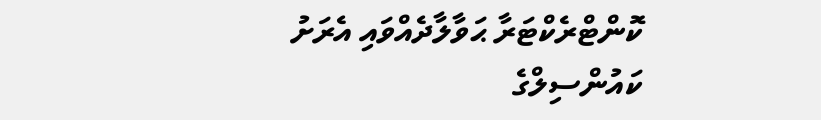ކޮންޓްރެކްޓަރާ ޙަވާލާދެއްވައި އެރަށު ކައުންސިލްގެ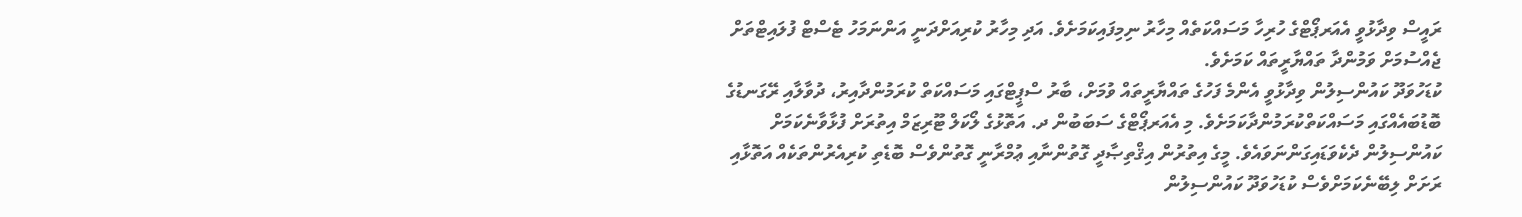ރައީސް ވިދާޅުވީ އެއަރޕޯޓްގެ ހުރިހާ މަސައްކަތެއް މިހާރު ނިމިފައިކަމަށެވެ. އަދި މިހާރު ކުރިއަށްދަނީ އަންނަމަހު ޓެސްޓް ފުލައިޓްތަށް ޖެއްސުމަށް ވަމުންދާ ތައްޔާރީތައް ކަމަށެވެ.
ކުޑަހުވަދޫ ކައުންސިލުން ވިދާޅުވީ އެންމެ ފަހުގެ ތައްޔާރީތައް ވުމަށް، ބާރު ސްޕީޓްގައި މަސައްކަތް ކުރަމުންދާއިރު، ދުވާލާއި ރޭގަނޑުގެ ބޮޑުބައެއްގައި މަސައްކަތްކުރަމުންދާކަމަށެވެ. މި އެއަރޕޯޓްގެ ސަބަބުން ދ. އަތޮޅުގެ ލޯކަލް ޓޫރިޒަމް އިތުރަށް ފުޅާވާނެކަމަށް ކައުންސިލުން ދެކެވަޑައިގަންނަވައެވެ. މީގެ އިތުރުން އިޤްތިޞާދީ ގޮތުންނާއި ޢުމްރާނީ ގޮތުންވެސް ބޮޑެތި ކުރިއެރުންތަކެއް އަތޮޅާއި ރަށަށް ލިބޭނެކަމަށްވެސް ކުޑަހުވަދޫ ކައުންސިލުން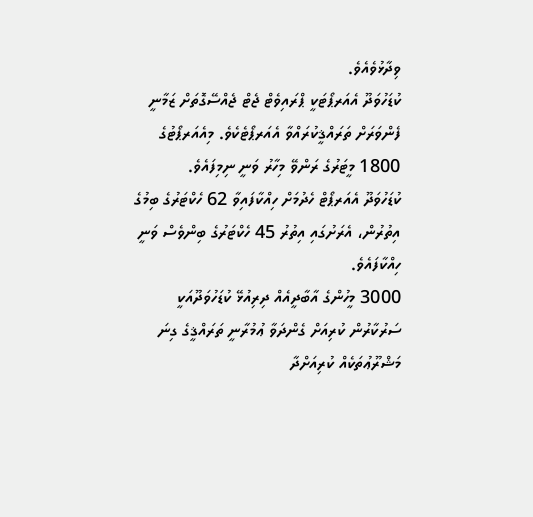ވިދާޅުވެއެވެ.
ކުޑަހުވަދޫ އެއަރޕޯޓަކީ ޕްރައިވެޓް ޖެޓް ޖެއްސޭގޮތަށް ޒަމާނީ ފެންވަރަށް ތަރައްޤީކުރައްވާ އެއަރޕޯޓެކެވެ. މިއެއަރޕޯޓުގެ 1800 މީޓަރުގެ ރަންވޭ މިހާރު ވަނީ ނިމިފައެވެ.
ކުޑަހުވަދޫ އެއަރޕޯޓް ހެދުމަށް ހިއްކާފައިވާ 62 ހެކްޓަރުގެ ބިމުގެ އިތުރުން، އެރަށުގައި އިތުރު 45 ހެކްޓަރުގެ ބިންވެސް ވަނީ ހިއްކާފައެވެ.
3000 މީހުންގެ އާބާދީއެއް ދިރިއުޅޭ ކުޑަހުވަދޫއަކީ ސަރުކާރުން ކުރިއަށް ގެންދަވާ ޢުމުރާނީ ތަރައްޤީގެ ގިނަ މަޝްރޫޢުތަކެއް ކުރިއަށްދާ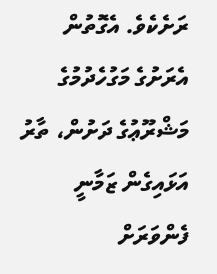ރަށެކެވެ. އެގޮތުން އެރަށުގެ މަގުހެދުމުގެ މަޝްރޫޢުގެ ދަށުން، ތާރު އަޅައިގެން ޒަމާނީ ފެންވަރަށް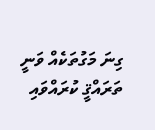ގިނަ މަގުތަކެއް ވަނީ ތަރައްޤީ ކުރައްވައި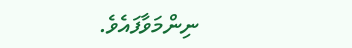ނިންމަވާފައެވެ.